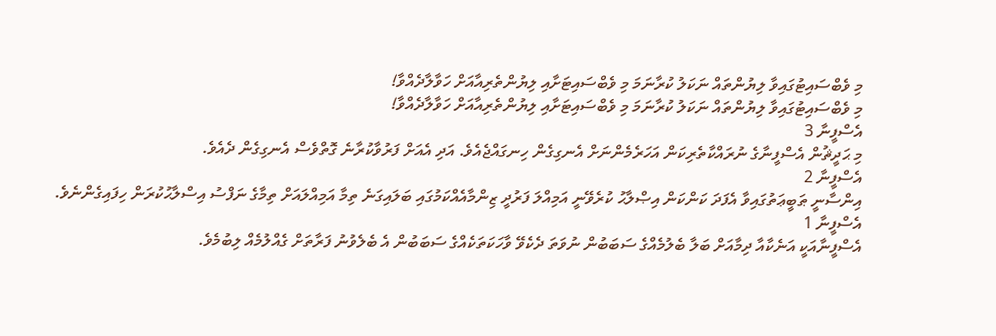މި ވެބްސައިޓުގައިވާ ލިޔުންތައް ނަކަލު ކުރާނަމަ މި ވެބްސައިޓަށާއި ލިޔުންތެރިއާއަށް ހަވާލާދެއްވާ!
މި ވެބްސައިޓުގައިވާ ލިޔުންތައް ނަކަލު ކުރާނަމަ މި ވެބްސައިޓަށާއި ލިޔުންތެރިއާއަށް ހަވާލާދެއްވާ!
އެސްފީނާ 3
މި ޙަދީޘުން އެސްފީނާގެ ނުރައްކާތެރިކަން އަހަރެމެންނަށް އެނގިގެން ހިނގައްޖެއެވެ. އަދި އެއަށް ފަރުވާކުރާނެ ގޮތްވެސް އެނގިގެން ދެއެވެ.
އެސްފީނާ 2
އިންސާނީ ޠަބީޢަތުގައިވާ އެފަދަ ކަންކަން އިޞްލާޙު ކުރެވޭނީ އަމިއްލަ ފަރުދީ ޒިންމާއެއްކަމުގައި ބަލައިގަނެ ތިމާ އަމިއްލައަށް ތިމާގެ ނަފްސު އިސްލާޙުކުރަން ހިފައިގެންނެވެ.
އެސްފީނާ 1
އެސްފީނާއަކީ އަނެކާއާ ދިމާއަށް ބަލާ ބެލުމެއްގެ ސަބަބުން ނުވަތަ ދެކެވޭ ވާހަކަތަކެއްގެ ސަބަބުން އެ ބެލެވުނު ފަރާތަށް ގެއްލުމެއް ލިބުމެވެ.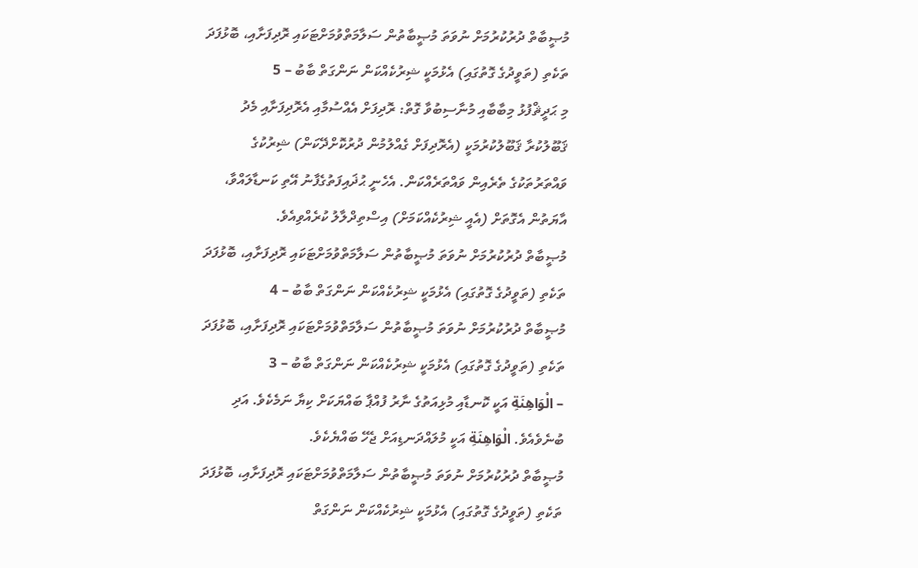މުޞީބާތް ދުރުކުރުމަށް ނުވަތަ މުޞީބާތުން ސަލާމަތްވުމަށްޓަކައި ރޮދިފަށާއި، ބޮޅުފަދަ ތަކެތި (ތަވީދުގެ ގޮތުގައި) އެޅުމަކީ ޝިރުކެއްކަން ނަންގަތް ބާބު – 5
މި ޙަދީޘްފުޅު މިބާބާއި މުނާސިބުވާ ގޮތް: ރޮދިފަށް އެއްސުމާއި އެރޮދިފަށާއި މެދު ޤަބޫލުކުރާ ޤަބޫލުކުރުމަކީ (އެރޮދިފަށް ގެއްލުމުން ދުރުކޮށްދޭކަން) ޝިރުކުގެ ވައްތަރުތަކުގެ ތެރެއިން ވައްތަރެއްކަން. އެހެނީ ޙުޛައިފަތުގެފާނު އޭތި ކަނޑާލައްވާ، އާޔަތުން އެގޮތަށް (އެއީ ޝިރުކެއްކަމަށް) އިސްތިދްލާލު ކުރެއްވިއެވެ.
މުޞީބާތް ދުރުކުރުމަށް ނުވަތަ މުޞީބާތުން ސަލާމަތްވުމަށްޓަކައި ރޮދިފަށާއި، ބޮޅުފަދަ ތަކެތި (ތަވީދުގެ ގޮތުގައި) އެޅުމަކީ ޝިރުކެއްކަން ނަންގަތް ބާބު – 4
މުޞީބާތް ދުރުކުރުމަށް ނުވަތަ މުޞީބާތުން ސަލާމަތްވުމަށްޓަކައި ރޮދިފަށާއި، ބޮޅުފަދަ ތަކެތި (ތަވީދުގެ ގޮތުގައި) އެޅުމަކީ ޝިރުކެއްކަން ނަންގަތް ބާބު – 3
– الْوَاهِنَةِ އަކީ ކޮނޑާއި މުޅިއަތުގެ ނާރު ފުއްޕާ ބައްޔަކަށް ކިޔާ ނަމެކެވެ. އަދި ބުނެވެއެވެ. الْوَاهِنَةِ އަކީ މުލައްދަނޑިއަށް ޖެހޭ ބައްޔެކެވެ.
މުޞީބާތް ދުރުކުރުމަށް ނުވަތަ މުޞީބާތުން ސަލާމަތްވުމަށްޓަކައި ރޮދިފަށާއި، ބޮޅުފަދަ ތަކެތި (ތަވީދުގެ ގޮތުގައި) އެޅުމަކީ ޝިރުކެއްކަން ނަންގަތް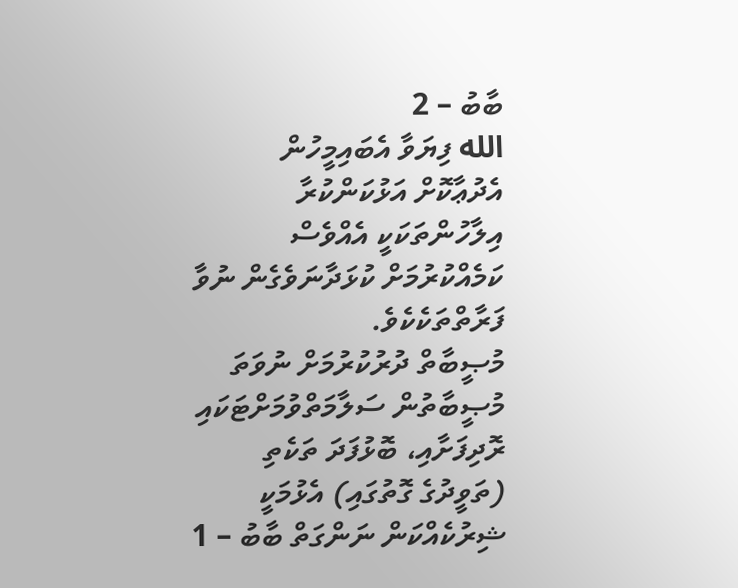ބާބު – 2
الله ފިޔަވާ އެބައިމީހުން އެދުޢާކޮށް އަޅުކަންކުރާ އިލާހުންތަކަކީ އެއްވެސް ކަމެއްކުރުމަށް ކުޅަދާނަވެގެން ނުވާ ފަރާތްތަކެކެވެ.
މުޞީބާތް ދުރުކުރުމަށް ނުވަތަ މުޞީބާތުން ސަލާމަތްވުމަށްޓަކައި ރޮދިފަށާއި، ބޮޅުފަދަ ތަކެތި (ތަވީދުގެ ގޮތުގައި) އެޅުމަކީ ޝިރުކެއްކަން ނަންގަތް ބާބު – 1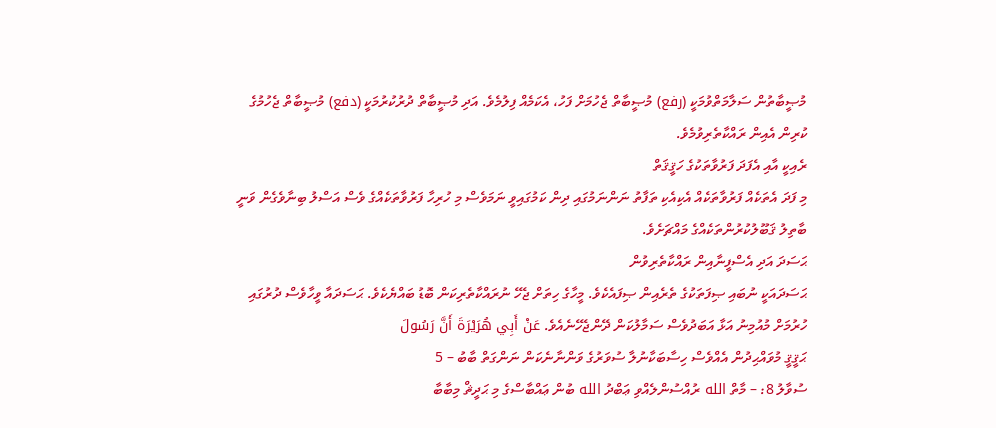މުޞީބާތުން ސަލާމަތްވުމަކީ (رفع) މުޞީބާތް ޖެހުމަށް ފަހު، އެކަމެއް ފިލުމެވެ. އަދި މުޞީބާތް ދުރުކުރުމަކީ (دفع) މުޞީބާތް ޖެހުމުގެ ކުރިން އެއިން ރައްކާތެރިވުމެވެ.
ރެއިކީ އާއި އެފަދަ ފަރުވާތަކުގެ ހަޤީޤަތް
މި ފަދަ އެތަކެއް ފަރުވާތަކެއް އެކިއެކި ތަފާތު ނަންނަމުގައި ދިން ކަމުގައިވީ ނަމަވެސް މި ހުރިހާ ފަރުވާތަކެއްގެ ވެސް އަސްލު ބިނާވެގެން ވަނީ ބާތިލު ޤަބޫލުކުރުންތަކެއްގެ މައްޗަށެވެ.
ޙަސަދަ އަދި އެސްފީނާއިން ރައްކާތެރިވުން
ޙަސަދައަކީ ނުބައި ޞިފަތަކުގެ ތެރެއިން ޞިފައެކެވެ. މީހާގެ ހިތަށް ޖެހޭ ނުރައްކާތެރިކަން ބޮޑު ބައްޔެކެވެ. ޙަސަދައާ ވީހާވެސް ދުރުގައި ހުރުމަށް މުއުމިނު އަޅާ އަބަދުވެސް ސަމާލުކަން ދޭންޖެހޭނެއެވެ. عَنْ أَبِي هُرَيْرَةَ أَنَّ رَسُولَ
ޙަޤީޤީ މުވައްޙިދުން އެއްވެސް ހިސާބަކާނުލާ ސުވަރުގެ ވަންނާނެކަން ނަންގަތް ބާބު – 5
ސުވާލު 8: – މާތް الله ރުއްސުންލެއްވި ޢަބްދު الله ބުން ޢައްބާސްގެ މި ޙަދީޘް މިބާބާ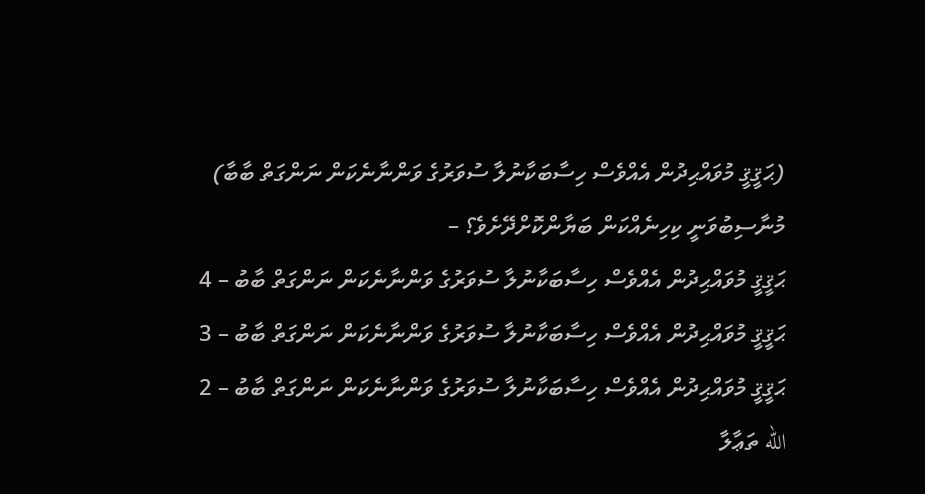(ޙަޤީޤީ މުވައްޙިދުން އެއްވެސް ހިސާބަކާނުލާ ސުވަރުގެ ވަންނާނެކަން ނަންގަތް ބާބާ) މުނާސިބުވަނީ ކިހިނެއްކަން ބަޔާންކޮށްދޭށެވެ؟ –
ޙަޤީޤީ މުވައްޙިދުން އެއްވެސް ހިސާބަކާނުލާ ސުވަރުގެ ވަންނާނެކަން ނަންގަތް ބާބު – 4
ޙަޤީޤީ މުވައްޙިދުން އެއްވެސް ހިސާބަކާނުލާ ސުވަރުގެ ވަންނާނެކަން ނަންގަތް ބާބު – 3
ޙަޤީޤީ މުވައްޙިދުން އެއްވެސް ހިސާބަކާނުލާ ސުވަރުގެ ވަންނާނެކަން ނަންގަތް ބާބު – 2
الله ތަޢާލާ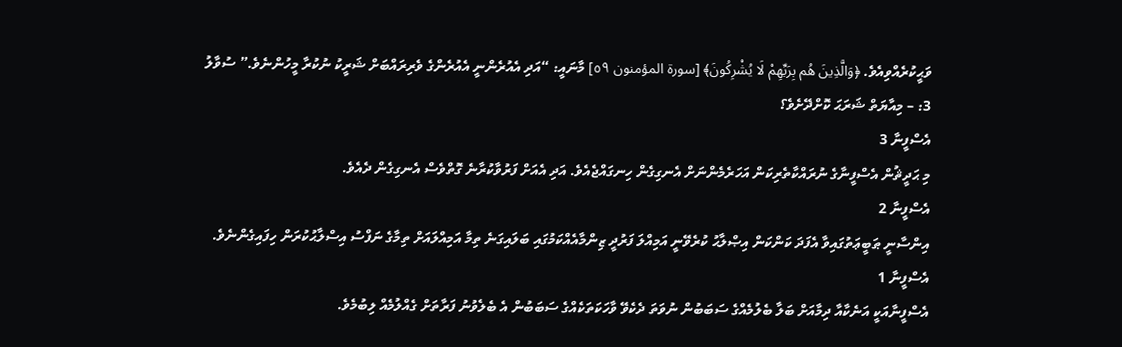ވަޙީކުރެއްވިއެވެ. ﴿وَالَّذِينَ هُم بِرَبِّهِمْ لَا يُشْرِكُونَ﴾ [سورة المؤمنون ٥٩] މާނައީ: “އަދި އެއުރެންނީ އެއުރެންގެ ވެރިރައްބަށް ޝަރީކު ނުކުރާ މީހުންނެވެ.” ސުވާލު 3: – މިއާޔަތް ޝަރަޙަ ކޮށްދޭށެވެ؟
އެސްފީނާ 3
މި ޙަދީޘުން އެސްފީނާގެ ނުރައްކާތެރިކަން އަހަރެމެންނަށް އެނގިގެން ހިނގައްޖެއެވެ. އަދި އެއަށް ފަރުވާކުރާނެ ގޮތްވެސް އެނގިގެން ދެއެވެ.
އެސްފީނާ 2
އިންސާނީ ޠަބީޢަތުގައިވާ އެފަދަ ކަންކަން އިޞްލާޙު ކުރެވޭނީ އަމިއްލަ ފަރުދީ ޒިންމާއެއްކަމުގައި ބަލައިގަނެ ތިމާ އަމިއްލައަށް ތިމާގެ ނަފްސު އިސްލާޙުކުރަން ހިފައިގެންނެވެ.
އެސްފީނާ 1
އެސްފީނާއަކީ އަނެކާއާ ދިމާއަށް ބަލާ ބެލުމެއްގެ ސަބަބުން ނުވަތަ ދެކެވޭ ވާހަކަތަކެއްގެ ސަބަބުން އެ ބެލެވުނު ފަރާތަށް ގެއްލުމެއް ލިބުމެވެ.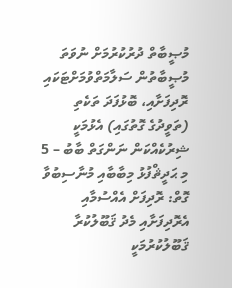މުޞީބާތް ދުރުކުރުމަށް ނުވަތަ މުޞީބާތުން ސަލާމަތްވުމަށްޓަކައި ރޮދިފަށާއި، ބޮޅުފަދަ ތަކެތި (ތަވީދުގެ ގޮތުގައި) އެޅުމަކީ ޝިރުކެއްކަން ނަންގަތް ބާބު – 5
މި ޙަދީޘްފުޅު މިބާބާއި މުނާސިބުވާ ގޮތް: ރޮދިފަށް އެއްސުމާއި އެރޮދިފަށާއި މެދު ޤަބޫލުކުރާ ޤަބޫލުކުރުމަކީ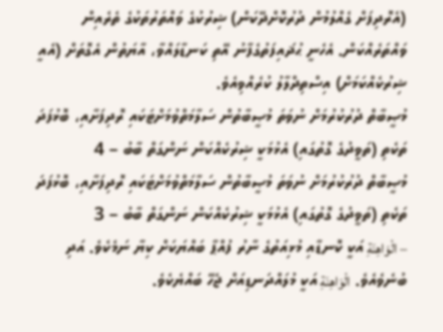(އެރޮދިފަށް ގެއްލުމުން ދުރުކޮށްދޭކަން) ޝިރުކުގެ ވައްތަރުތަކުގެ ތެރެއިން ވައްތަރެއްކަން. އެހެނީ ޙުޛައިފަތުގެފާނު އޭތި ކަނޑާލައްވާ، އާޔަތުން އެގޮތަށް (އެއީ ޝިރުކެއްކަމަށް) އިސްތިދްލާލު ކުރެއްވިއެވެ.
މުޞީބާތް ދުރުކުރުމަށް ނުވަތަ މުޞީބާތުން ސަލާމަތްވުމަށްޓަކައި ރޮދިފަށާއި، ބޮޅުފަދަ ތަކެތި (ތަވީދުގެ ގޮތުގައި) އެޅުމަކީ ޝިރުކެއްކަން ނަންގަތް ބާބު – 4
މުޞީބާތް ދުރުކުރުމަށް ނުވަތަ މުޞީބާތުން ސަލާމަތްވުމަށްޓަކައި ރޮދިފަށާއި، ބޮޅުފަދަ ތަކެތި (ތަވީދުގެ ގޮތުގައި) އެޅުމަކީ ޝިރުކެއްކަން ނަންގަތް ބާބު – 3
– الْوَاهِنَةِ އަކީ ކޮނޑާއި މުޅިއަތުގެ ނާރު ފުއްޕާ ބައްޔަކަށް ކިޔާ ނަމެކެވެ. އަދި ބުނެވެއެވެ. الْوَاهِنَةِ އަކީ މުލައްދަނޑިއަށް ޖެހޭ ބައްޔެކެވެ.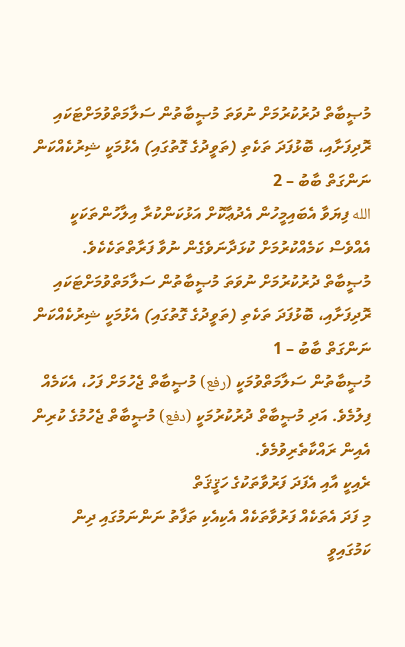މުޞީބާތް ދުރުކުރުމަށް ނުވަތަ މުޞީބާތުން ސަލާމަތްވުމަށްޓަކައި ރޮދިފަށާއި، ބޮޅުފަދަ ތަކެތި (ތަވީދުގެ ގޮތުގައި) އެޅުމަކީ ޝިރުކެއްކަން ނަންގަތް ބާބު – 2
الله ފިޔަވާ އެބައިމީހުން އެދުޢާކޮށް އަޅުކަންކުރާ އިލާހުންތަކަކީ އެއްވެސް ކަމެއްކުރުމަށް ކުޅަދާނަވެގެން ނުވާ ފަރާތްތަކެކެވެ.
މުޞީބާތް ދުރުކުރުމަށް ނުވަތަ މުޞީބާތުން ސަލާމަތްވުމަށްޓަކައި ރޮދިފަށާއި، ބޮޅުފަދަ ތަކެތި (ތަވީދުގެ ގޮތުގައި) އެޅުމަކީ ޝިރުކެއްކަން ނަންގަތް ބާބު – 1
މުޞީބާތުން ސަލާމަތްވުމަކީ (رفع) މުޞީބާތް ޖެހުމަށް ފަހު، އެކަމެއް ފިލުމެވެ. އަދި މުޞީބާތް ދުރުކުރުމަކީ (دفع) މުޞީބާތް ޖެހުމުގެ ކުރިން އެއިން ރައްކާތެރިވުމެވެ.
ރެއިކީ އާއި އެފަދަ ފަރުވާތަކުގެ ހަޤީޤަތް
މި ފަދަ އެތަކެއް ފަރުވާތަކެއް އެކިއެކި ތަފާތު ނަންނަމުގައި ދިން ކަމުގައިވީ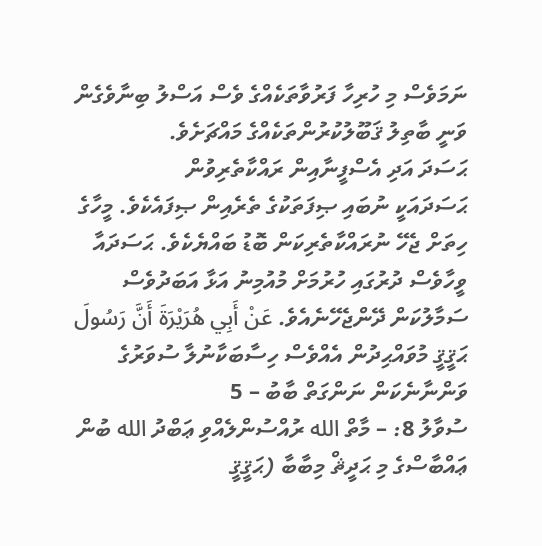ނަމަވެސް މި ހުރިހާ ފަރުވާތަކެއްގެ ވެސް އަސްލު ބިނާވެގެން ވަނީ ބާތިލު ޤަބޫލުކުރުންތަކެއްގެ މައްޗަށެވެ.
ޙަސަދަ އަދި އެސްފީނާއިން ރައްކާތެރިވުން
ޙަސަދައަކީ ނުބައި ޞިފަތަކުގެ ތެރެއިން ޞިފައެކެވެ. މީހާގެ ހިތަށް ޖެހޭ ނުރައްކާތެރިކަން ބޮޑު ބައްޔެކެވެ. ޙަސަދައާ ވީހާވެސް ދުރުގައި ހުރުމަށް މުއުމިނު އަޅާ އަބަދުވެސް ސަމާލުކަން ދޭންޖެހޭނެއެވެ. عَنْ أَبِي هُرَيْرَةَ أَنَّ رَسُولَ
ޙަޤީޤީ މުވައްޙިދުން އެއްވެސް ހިސާބަކާނުލާ ސުވަރުގެ ވަންނާނެކަން ނަންގަތް ބާބު – 5
ސުވާލު 8: – މާތް الله ރުއްސުންލެއްވި ޢަބްދު الله ބުން ޢައްބާސްގެ މި ޙަދީޘް މިބާބާ (ޙަޤީޤީ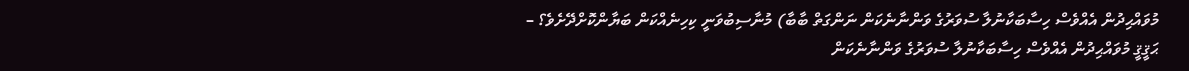މުވައްޙިދުން އެއްވެސް ހިސާބަކާނުލާ ސުވަރުގެ ވަންނާނެކަން ނަންގަތް ބާބާ) މުނާސިބުވަނީ ކިހިނެއްކަން ބަޔާންކޮށްދޭށެވެ؟ –
ޙަޤީޤީ މުވައްޙިދުން އެއްވެސް ހިސާބަކާނުލާ ސުވަރުގެ ވަންނާނެކަން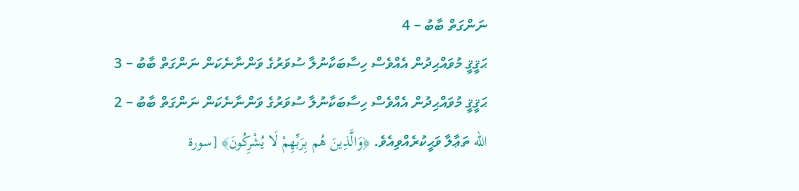ނަންގަތް ބާބު – 4
ޙަޤީޤީ މުވައްޙިދުން އެއްވެސް ހިސާބަކާނުލާ ސުވަރުގެ ވަންނާނެކަން ނަންގަތް ބާބު – 3
ޙަޤީޤީ މުވައްޙިދުން އެއްވެސް ހިސާބަކާނުލާ ސުވަރުގެ ވަންނާނެކަން ނަންގަތް ބާބު – 2
الله ތަޢާލާ ވަޙީކުރެއްވިއެވެ. ﴿وَالَّذِينَ هُم بِرَبِّهِمْ لَا يُشْرِكُونَ﴾ [سورة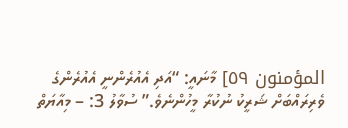المؤمنون ٥٩] މާނައީ: “އަދި އެއުރެންނީ އެއުރެންގެ ވެރިރައްބަށް ޝަރީކު ނުކުރާ މީހުންނެވެ.” ސުވާލު 3: – މިއާޔަތް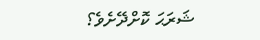ޝަރަޙަ ކޮށްދޭށެވެ؟